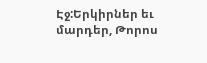Էջ:Երկիրներ եւ մարդեր, Թորոս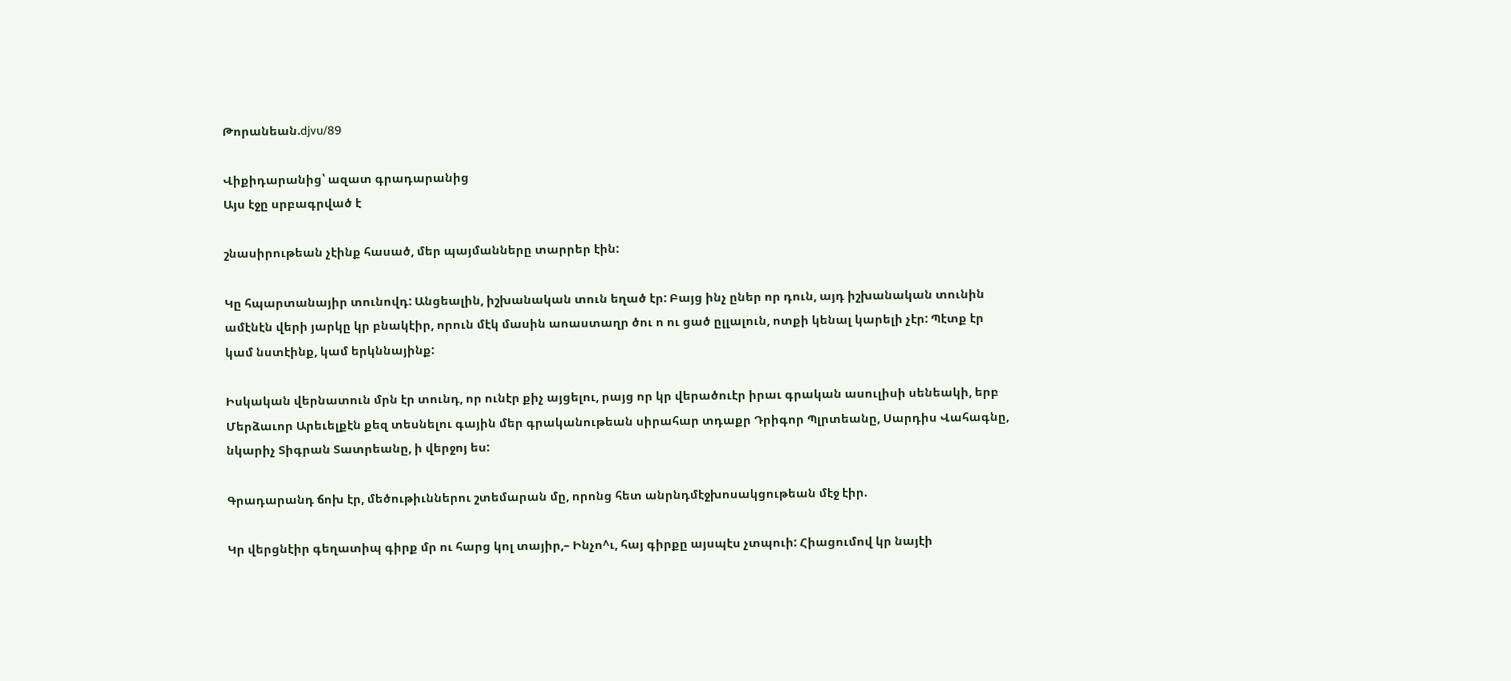Թորանեան.djvu/89

Վիքիդարանից՝ ազատ գրադարանից
Այս էջը սրբագրված է

շնասիրութեան չէինք հասած, մեր պայմանները տարրեր էին:

Կը հպարտանայիր տունովդ: Անցեալին, իշխանական տուն եղած էր: Բայց ինչ ըներ որ դուն, այդ իշխանական տունին ամէնէն վերի յարկը կր բնակէիր, որուն մէկ մասին աոաստաղր ծու ո ու ցած ըլլալուն, ոտքի կենալ կարելի չէր: Պէտք էր կամ նստէինք, կամ երկննայինք:

Իսկական վերնատուն մրն էր տունդ, որ ունէր քիչ այցելու, րայց որ կր վերածուէր իրաւ գրական ասուլիսի սենեակի, երբ Մերձաւոր Արեւելքէն քեզ տեսնելու գային մեր գրականութեան սիրահար տդաքր Դրիգոր Պլրտեանը, Սարդիս Վահագնը, նկարիչ Տիգրան Տատրեանը, ի վերջոյ ես:

Գրադարանդ ճոխ էր, մեծութիւններու շտեմարան մը, որոնց հետ անրնդմէջխոսակցութեան մէջ էիր.

Կր վերցնէիր գեղատիպ գիրք մր ու հարց կոլ տայիր,– Ինչո^ւ, հայ գիրքը այսպէս չտպուի: Հիացումով կր նայէի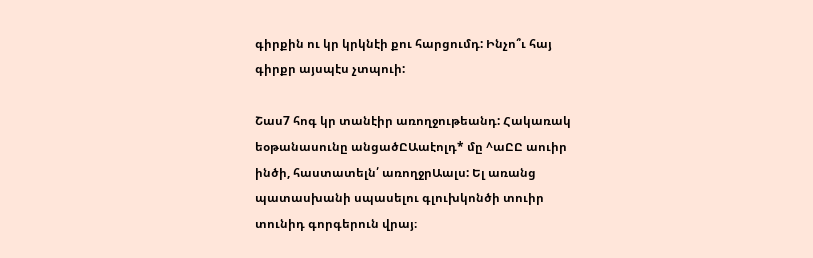գիրքին ու կր կրկնէի քու հարցումդ: Ինչո՞ւ հայ գիրքր այսպէս չտպուի:

Շաս7 հոգ կր տանէիր առողջութեանդ: Հակառակ եօթանասունը անցածԸԱաէոլդ* մը ^աԸԸ աուիր ինծի, հաստատելն՛ առողջրԱալս: Ել առանց պատասխանի սպասելու գլուխկոնծի տուիր տունիդ գորգերուն վրայ։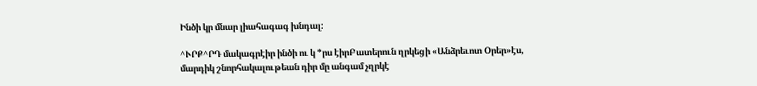Ինծի կր մնար լիահագագ խնդալ:

^ՒՐՔ^ՐԴ մակագրէիր ինծի ու կ *րս էիրԲատերուն ղրկեցի «Անձրեւոտ Օրեր»էս, մարդիկ շնորհակալութեան դիր մը անգամ չղրկէ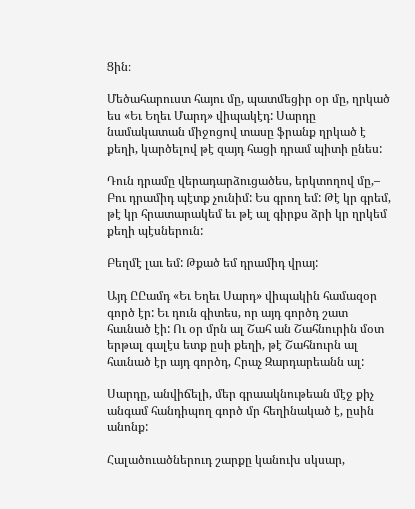Ցին։

Մեծահարուստ հայու մը, պատմեցիր օր մը, ղրկած ես «Եւ Եղեւ Մարդ» վիպակէդ: Սարդը նամակատան միջոցով տասը ֆրանք ղրկած է քեղի, կարծելով թէ զայդ հացի դրամ պիտի ընես:

Դուն դրամը վերադարձուցածես, երկտողով մը,– Բու դրամիդ պէտք չունիմ: Ես գրող եմ: Թէ կր գրեմ, թէ կր հրատարակեմ եւ թէ ալ գիրքս ձրի կր ղրկեմ քեղի պէսներուն:

Բեղմէ լաւ եմ: Թքած եմ դրամիդ վրայ:

Այդ ԸԸամդ «Եւ Եղեւ Սարդ» վիպակին համազօր գործ էր: Եւ դուն գիտես, որ այդ գործդ շատ հաւնած էի: Ու օր մրն ալ Շահ ան Շահնուրին մօտ երթալ գալէս ետք ըսի քեղի, թէ Շահնուրն ալ հաւնած էր այդ գործդ, Հրաչ Զարդարեանն ալ:

Սարդը, անվիճելի, մեր գրաակնութեան մէջ քիչ անգամ հանդիպող գործ մր հեղինակած է, ըսին անոնք:

Հալածուածներուդ շարքը կանուխ սկսար,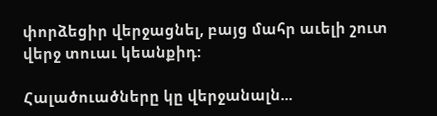փորձեցիր վերջացնել, բայց մահր աւելի շուտ վերջ տուաւ կեանքիդ:

Հալածուածները կը վերջանալն...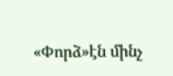«Փորձ»էն մինչ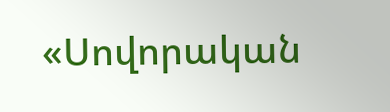«Սովորական